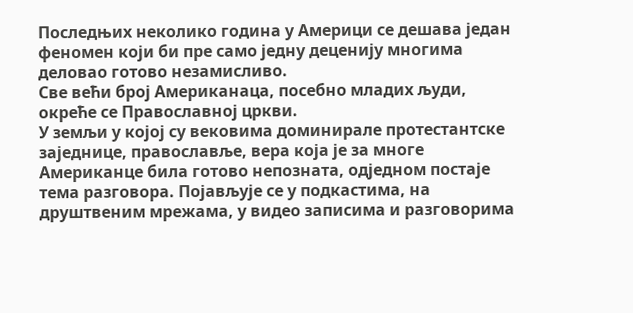Последњих неколико година у Америци се дешава један феномен који би пре само једну деценију многима деловао готово незамисливо.
Све већи број Американаца, посебно младих људи, окреће се Православној цркви.
У земљи у којој су вековима доминирале протестантске заједнице, православље, вера која је за многе Американце била готово непозната, одједном постаје тема разговора. Појављује се у подкастима, на друштвеним мрежама, у видео записима и разговорима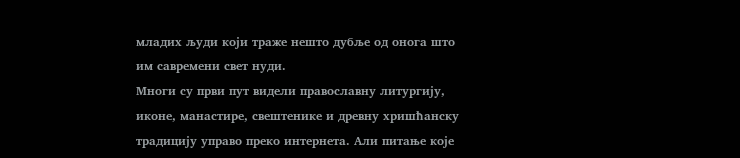младих људи који траже нешто дубље од онога што им савремени свет нуди.
Многи су први пут видели православну литургију, иконе, манастире, свештенике и древну хришћанску традицију управо преко интернета. Али питање које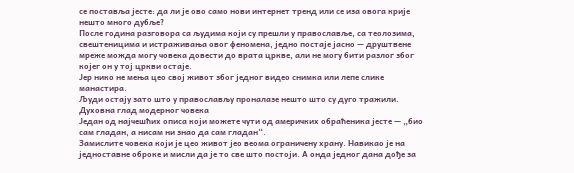се поставља јесте: да ли је ово само нови интернет тренд или се иза овога крије нешто много дубље?
После година разговора са људима који су прешли у православље, са теолозима, свештеницима и истраживања овог феномена, једно постаје јасно — друштвене мреже можда могу човека довести до врата цркве, али не могу бити разлог због којег он у тој цркви остаје.
Јер нико не мења цео свој живот због једног видео снимка или лепе слике манастира.
Људи остају зато што у православљу проналазе нешто што су дуго тражили.
Духовна глад модерног човека
Један од најчешћих описа који можете чути од америчких обраћеника јесте — „био сам гладан, а нисам ни знао да сам гладан“.
Замислите човека који је цео живот јео веома ограничену храну. Навикао је на једноставне оброке и мисли да је то све што постоји. А онда једног дана дође за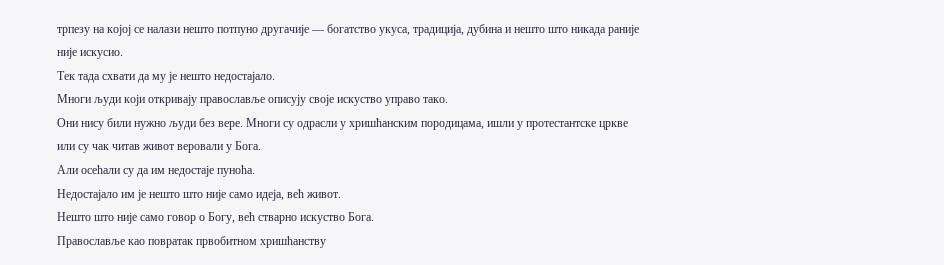трпезу на којој се налази нешто потпуно другачије — богатство укуса, традиција, дубина и нешто што никада раније није искусио.
Тек тада схвати да му је нешто недостајало.
Многи људи који откривају православље описују своје искуство управо тако.
Они нису били нужно људи без вере. Многи су одрасли у хришћанским породицама, ишли у протестантске цркве или су чак читав живот веровали у Бога.
Али осећали су да им недостаје пуноћа.
Недостајало им је нешто што није само идеја, већ живот.
Нешто што није само говор о Богу, већ стварно искуство Бога.
Православље као повратак првобитном хришћанству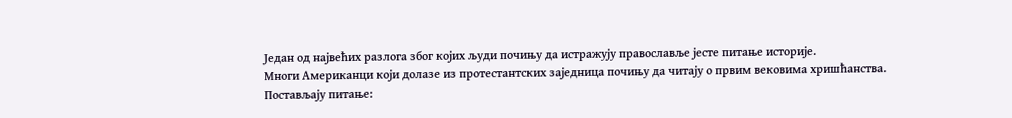Један од највећих разлога због којих људи почињу да истражују православље јесте питање историје.
Многи Американци који долазе из протестантских заједница почињу да читају о првим вековима хришћанства.
Постављају питање: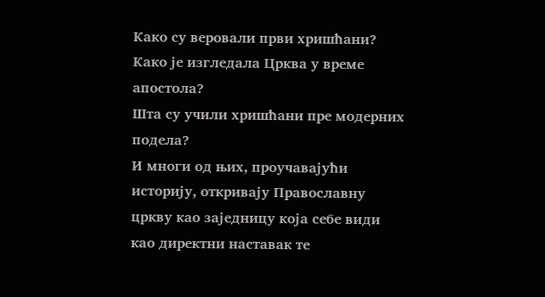Како су веровали први хришћани?
Како је изгледала Црква у време апостола?
Шта су учили хришћани пре модерних подела?
И многи од њих, проучавајући историју, откривају Православну цркву као заједницу која себе види као директни наставак те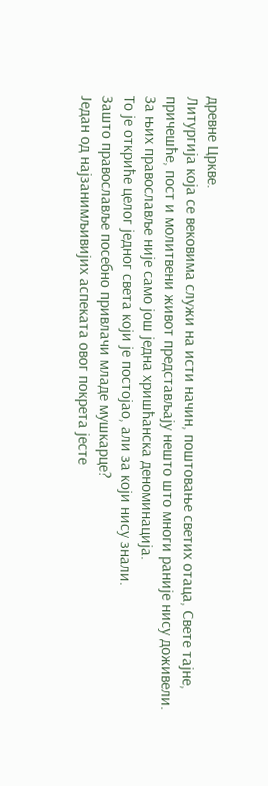древне Цркве.
Литургија која се вековима служи на исти начин, поштовање светих отаца, Свете тајне, причешће, пост и молитвени живот представљају нешто што многи раније нису доживели.
За њих православље није само још једна хришћанска деноминација.
То је откриће целог једног света који је постојао, али за који нису знали.
Зашто православље посебно привлачи младе мушкарце?
Један од најзанимљивијих аспеката овог покрета јесте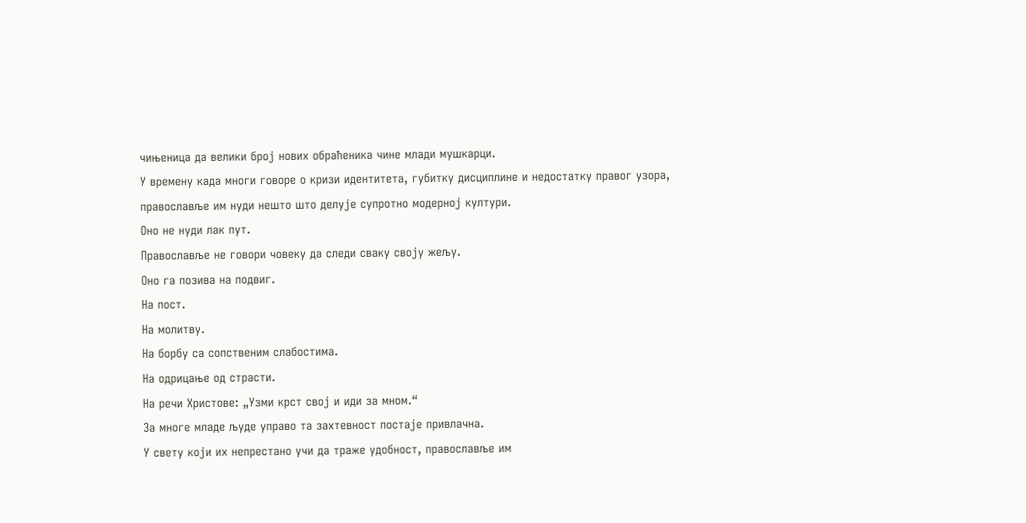чињеница да велики број нових обраћеника чине млади мушкарци.
У времену када многи говоре о кризи идентитета, губитку дисциплине и недостатку правог узора, православље им нуди нешто што делује супротно модерној култури.
Оно не нуди лак пут.
Православље не говори човеку да следи сваку своју жељу.
Оно га позива на подвиг.
На пост.
На молитву.
На борбу са сопственим слабостима.
На одрицање од страсти.
На речи Христове: „Узми крст свој и иди за мном.“
За многе младе људе управо та захтевност постаје привлачна.
У свету који их непрестано учи да траже удобност, православље им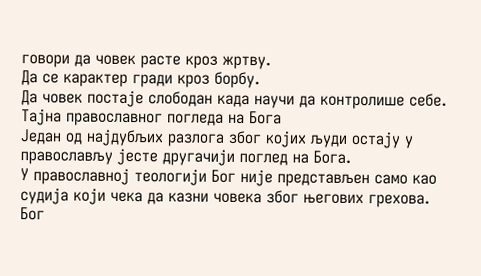говори да човек расте кроз жртву.
Да се карактер гради кроз борбу.
Да човек постаје слободан када научи да контролише себе.
Тајна православног погледа на Бога
Један од најдубљих разлога због којих људи остају у православљу јесте другачији поглед на Бога.
У православној теологији Бог није представљен само као судија који чека да казни човека због његових грехова.
Бог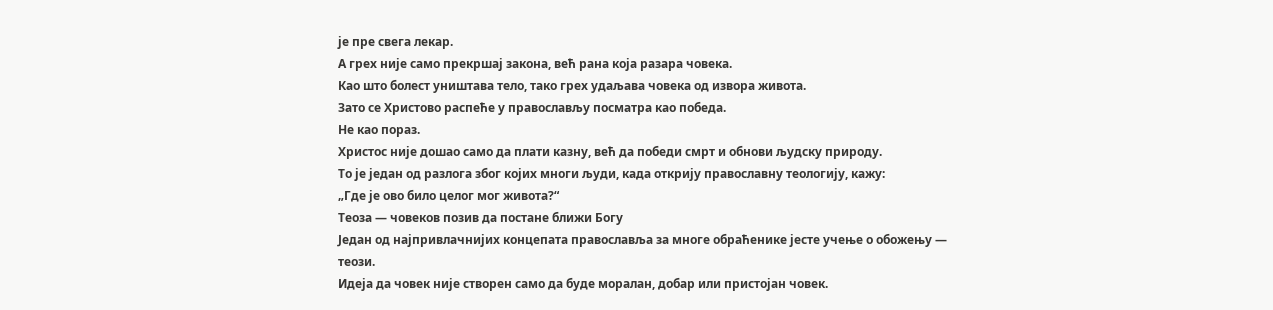је пре свега лекар.
А грех није само прекршај закона, већ рана која разара човека.
Као што болест уништава тело, тако грех удаљава човека од извора живота.
Зато се Христово распеће у православљу посматра као победа.
Не као пораз.
Христос није дошао само да плати казну, већ да победи смрт и обнови људску природу.
То је један од разлога због којих многи људи, када открију православну теологију, кажу:
„Где је ово било целог мог живота?“
Теоза — човеков позив да постане ближи Богу
Један од најпривлачнијих концепата православља за многе обраћенике јесте учење о обожењу — теози.
Идеја да човек није створен само да буде моралан, добар или пристојан човек.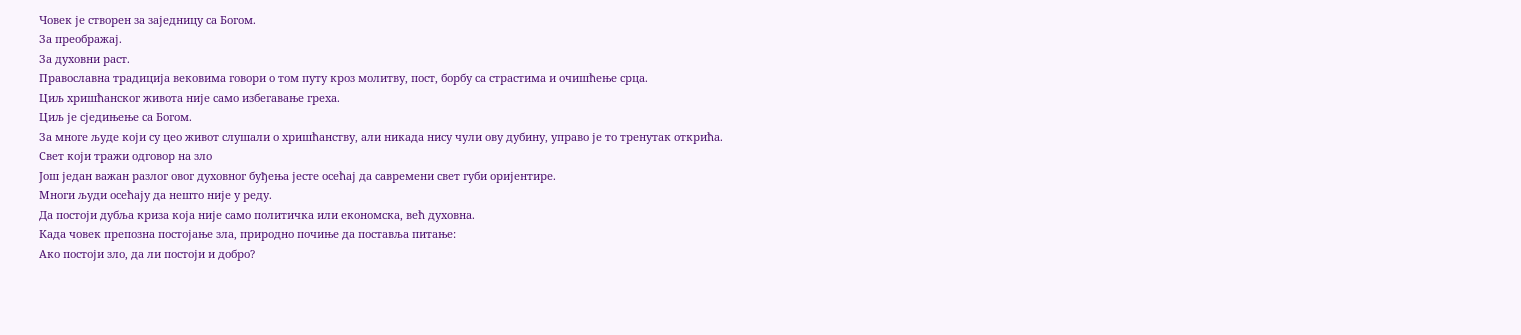Човек је створен за заједницу са Богом.
За преображај.
За духовни раст.
Православна традиција вековима говори о том путу кроз молитву, пост, борбу са страстима и очишћење срца.
Циљ хришћанског живота није само избегавање греха.
Циљ је сједињење са Богом.
За многе људе који су цео живот слушали о хришћанству, али никада нису чули ову дубину, управо је то тренутак открића.
Свет који тражи одговор на зло
Још један важан разлог овог духовног буђења јесте осећај да савремени свет губи оријентире.
Многи људи осећају да нешто није у реду.
Да постоји дубља криза која није само политичка или економска, већ духовна.
Када човек препозна постојање зла, природно почиње да поставља питање:
Ако постоји зло, да ли постоји и добро?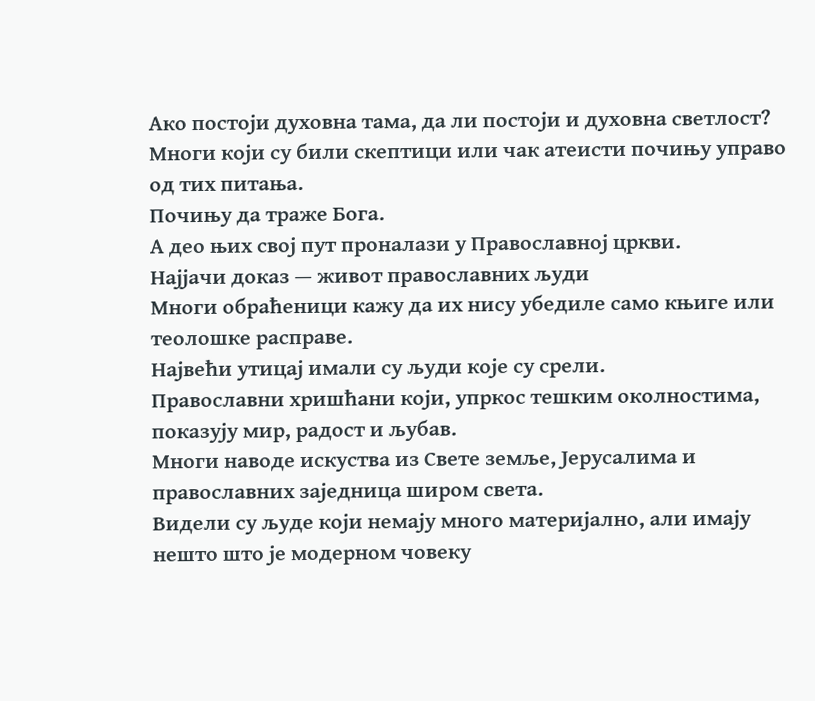Ако постоји духовна тама, да ли постоји и духовна светлост?
Многи који су били скептици или чак атеисти почињу управо од тих питања.
Почињу да траже Бога.
А део њих свој пут проналази у Православној цркви.
Најјачи доказ — живот православних људи
Многи обраћеници кажу да их нису убедиле само књиге или теолошке расправе.
Највећи утицај имали су људи које су срели.
Православни хришћани који, упркос тешким околностима, показују мир, радост и љубав.
Многи наводе искуства из Свете земље, Јерусалима и православних заједница широм света.
Видели су људе који немају много материјално, али имају нешто што је модерном човеку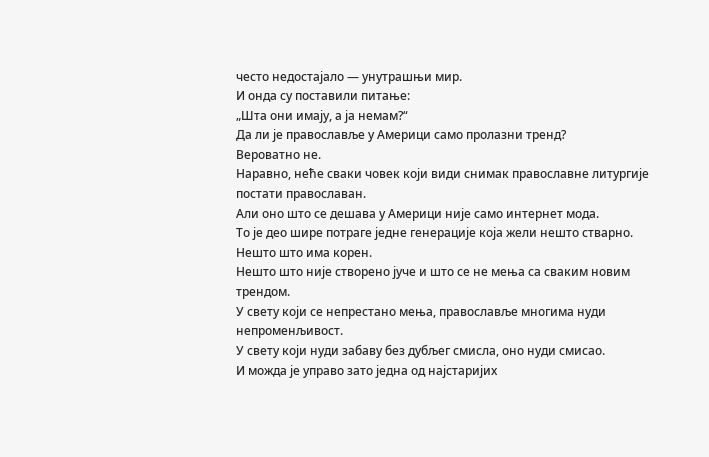често недостајало — унутрашњи мир.
И онда су поставили питање:
„Шта они имају, а ја немам?“
Да ли је православље у Америци само пролазни тренд?
Вероватно не.
Наравно, неће сваки човек који види снимак православне литургије постати православан.
Али оно што се дешава у Америци није само интернет мода.
То је део шире потраге једне генерације која жели нешто стварно.
Нешто што има корен.
Нешто што није створено јуче и што се не мења са сваким новим трендом.
У свету који се непрестано мења, православље многима нуди непроменљивост.
У свету који нуди забаву без дубљег смисла, оно нуди смисао.
И можда је управо зато једна од најстаријих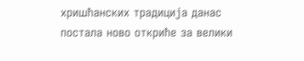хришћанских традиција данас постала ново откриће за велики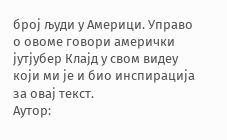број људи у Америци. Управо о овоме говори амерички јутјубер Клајд у свом видеу који ми је и био инспирација за овај текст.
Аутор: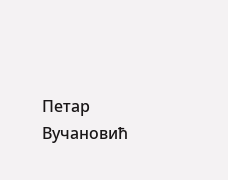Петар Вучановић